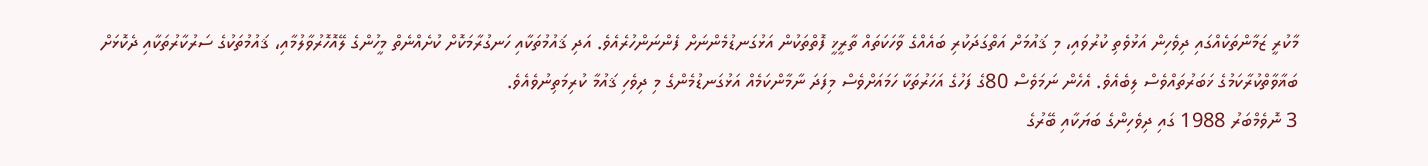މާކުރީ ޒަމާންތަކެއްގައި ދިވެހިން އަޅުވެތި ކުރުވައި، މި ޤައުމަށް އަތްގަދަކުރި ބައެއްގެ ވާހަކަތައް ތާރީޚީ ފޮތްތަކުން އަޅުގަނޑުމެންނަށް ފެންނަންހުރެއެވެ. އަދި ޤައުމުތަކާއި ހަނގުރާމަކޮށް ކުށެއްނެތް މީހުންގެ ލޭއޮހޮރުވާލުމާއި، ޤައުމުތަކުގެ ސަރުކާރުތަކާއި ދެކޮޅަށް ބަޣާވާތްކުރާކަމުގެ ޚަބަރުތައްވެސް ލިބެއެވެ. އެހެން ނަމަވެސް 80ގެ ފަހުގެ އަހަރުތަކާ ހަމައަށްވެސް މިފަދަ ނާމާންކަމެއް އަޅުގަނޑުމެންގެ މި ދިވެހި ޤައުމާ ކުރިމަތިނުވެއެވެ.
3 ނޮވެމްބަރު 1988 ގައި ދިވެހިންގެ ބަޔަކާއި ބޭރުގެ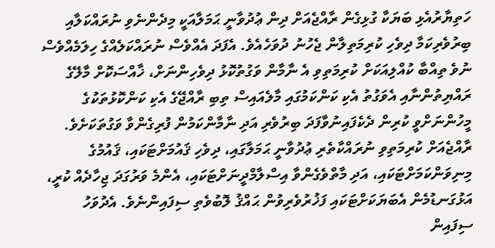ހަތިޔާރުއެޅި ބަޔަކާ ގުޅިގެން ރާއްޖެއަށް ދިން ޢުދުވާނީ ޙަމަލާއަކީ މިދެންނެވި ނުރައްކަލާއި ބިރުވެރިކަމާ ދިވެހި ކުރިމަތިލާން ޖެހުނު ދުވަހެއެވެ. އެފަދަ އެއްވެސް ނުރައްކަލެއްގެ ހިލަމެއްވެސް ނުވެ ތިއްބާ ކުއްލިއަކަށް ކުރިމަތިވި އެ ނާމާން ވަގުތުކޮޅު ދިވެހިންނަށް، ޚާއްސަކޮށް މާލޭގެ ރައްޔިތުންނާއި އެވަގުތު އެކި ކަންކަމުގައި މާލެއައިސް ތިބި ރާއްޖޭގެ އެކި ކަންކޮޅުތަކުގެ މީހުންނަށްވީ ކުރިން ދެކެފައިނުވާފަދަ ބިރުވެރި އަދި ނާމާންކަމުން ފުރިގެންވާ ވަގުތަކަށެވެ.
ރާއްޖެއަށް ކުރިމަތިވި ނުރައްކާތެރި ޢުދުވާނީ ޙަމަލާގައި، ދިވެހި ޤައުމަށްޓަކައި، ޤައުމުގެ މިނިވަންކަމަށްޓަކައި، އަދި މާތްވެގެންވާ އިސްލާމްދީނަށްޓަކައި، އެންމެ ވަރުގަދަ ޖިހާދެއް ކުރީ، އަޅުގަނޑުމެން އެބަޔަކަށްޓަކައި ފަޚުރުވެރިވުން ޙައްޤު ލޮބުވެތި ސިފައިންނެވެ. އެދުވަހު ސިފައިން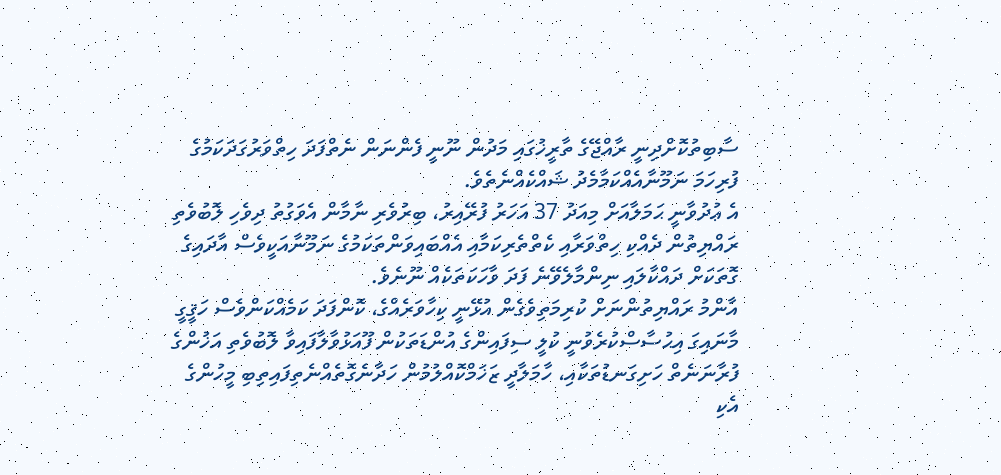ސާބިތުކޮށްދިނީ ރާއްޖޭގެ ތާރީޚުގައި މަދުން ނޫނީ ފެންނަން ނެތްފަދަ ހިތްވަރުގަދަކަމުގެ ފުރިހަމަ ނަމޫނާއެއްކަމާމެދު ޝައްކެއްނެތެވެ.
އެ ޢުދުވާނީ ޙަމަލާއަށް މިއަދު 37 އަހަރު ފުރޭއިރު، ބިރުވެރި ނާމާން އެވަގުތު ދިވެހި ލޮބުވެތި ރައްޔިތުން ދެއްކި ހިތްވަރާއި ކެތްތެރިކަމާއި އެއްބައިވަންތަކަމުގެ ނަމޫނާއަކީވެސް އާދައިގެ ގޮތަކަށް ދައްކާލައި ނިންމާލެވޭނެ ފަދަ ވާހަކަތަކެއް ނޫނެވެ.
އާންމު ރައްޔިތުންނަށް ކުރިމަތިވެގެން އުޅޭނީ ކިހާވަރެއްގެ، ކޮންފަދަ ކަމެއްކަންވެސް ހަޤީގީ މާނައިގަ އިޙުސާސްކުރެވުނީ ކުލީ ސިފައިންގެ އުންޑަތަކުން ފޫއަޅުވާލާފައިވާ ލޮބުވެތި އަޚުންގެ ފުރާނަނެތް ހަށިގަނޑުތަކާއި، ހާމަލާދީ ޒަޚަމްކޮއްލުމުން ހަދާނެގޮތެއްނެތިފައިތިބި މީހުންގެ އެކި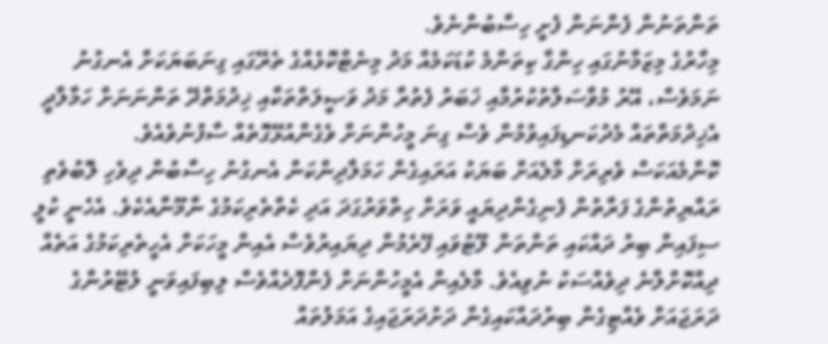ތަންތަނުން ފެންނަން ފެށީ ހިސާބުންނެވެ.
މިހާރުގެ މިޒަމާނުގައި ހިންގާ ކިތަންމެ ކުޑަކަމެއް މަދު މިނެޓްކޮޅެއްގެ ތެރޭގައި ގިނަބަޔަކަށް އެނގުނު ނަމަވެސް، އޭރު މުވާސަލާތުކުރުމާއި ޚަބަރު ފެތުރާ މަދު ވަޞީލަތްތަކާއި ޚިދުމަތްދޭ ތަންނަނަށް ހަމާލާދީ އެޚިދުމަތްތައް މެދުކަނޑިފައިވުމުން ވެސް ގިނަ މީހުންނަށް ވެގެންއުޅޭގޮތެއް ސާފުނުވެއެވެ.
ކޮންމެއަކަސް ވެރިރަށް މާލެއަށް ބަޔަކު އަރައިގެން ހަމަލާދިންކަން އެނގުނު ހިސާބުން ދިވެހި ލޮބުވެތި ރައްޔިތުންގެ ފަރާތުން ފެނިގެންދިޔައީ ވަރަށް ހިތްވަރުގަދަ އަދި ކެތްތެރިކަމުގެ ނާމޫނާއެކެވެ. އެހެނީ ކުލީ ސިފައިން ބިރު ދައްކައި ތަންތަން ލޫޓުވައި ފޭރެމުން ދިޔައިރުވެސް އެއިން މީހަކަށް އެހީތެރިކަމުގެ އަތެއް ދިއްކޮށްލާނެ ދިވެއްސަކު ނުވިއެވެ. މާލެއިން އެމީހުންނަށް ފެންފޮދެއްވެސް ލިބިފައިވަނީ ލުޓޭރުންގެ ދަރަޖައަށް ވެއްޓިގެން ބިރުދައްކައިގެން ދަށުދަރަޖައިގެ އަމަލުތައް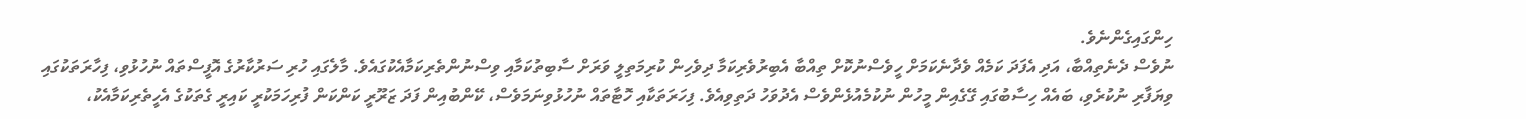ހިންގައިގެންނެވެ.
ނުވެސް ދެނެތިއްބާ، އަދި އެފަދަ ކަމެއް ވެދާނެކަމަށް ހީވެސްނުކޮށް ތިއްބާ އެބިރުވެރިކަމާ ދިވެހިން ކުރިމަތިލީ ވަރަށް ސާބިތުކަމާއި ވިސްނުންތެރިކަމާއެކުގައެވެ. މާލެގައި ހުރި ސަރުކާރުގެ އޮފީސްތައް ނުހުޅުވި، ފިހާރަތަކުގައި ވިޔަފާރި ނުކުރެވި، ބައެއް ހިސާބުގައި ގޭގެއިން މީހުން ނުކުމެއުޅެންވެސް އެދުވަހު ދަތިވިއެވެ. ފިހަރަތަކާއި ހޮޓާތައް ނުހުޅުވިނަމަވެސް، ކޭންބުއިން ފަދަ ޒަރޫރީ ކަންކަން ފުރިހަމަކުރީ ކައިރީ ގެތަކުގެ އެހީތެރިކަމާއެކު،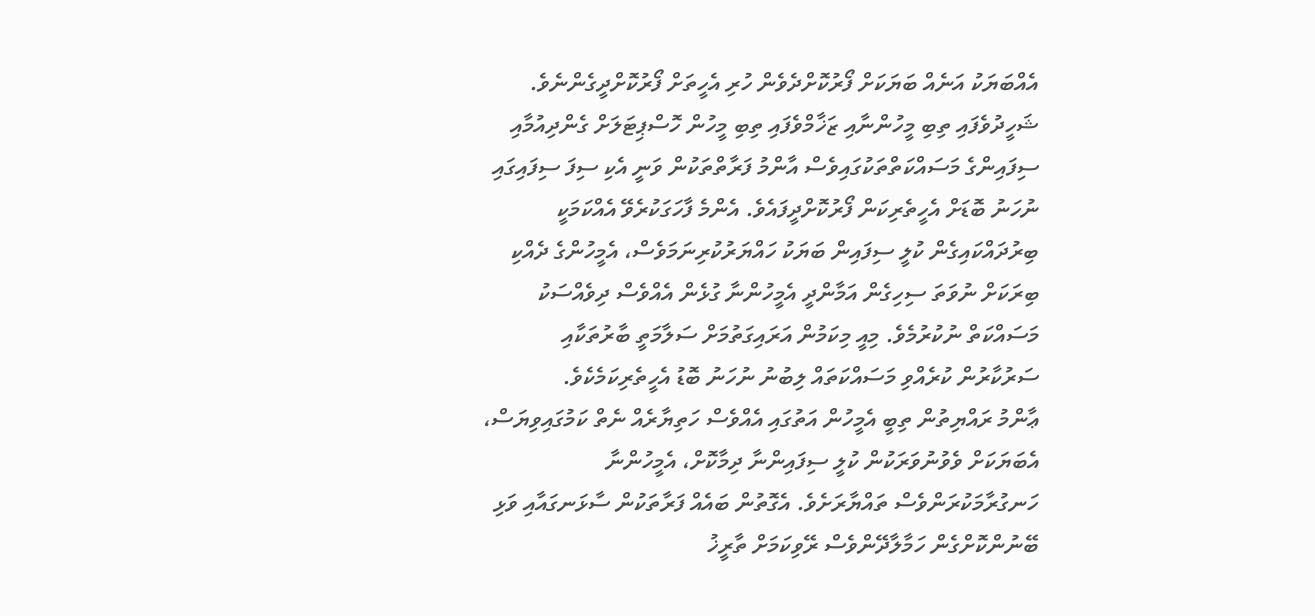އެއްބަޔަކު އަނެއް ބަޔަކަށް ފޯރުކޮށްދެވެން ހުރި އެހީތަށް ފޯރުކޮށްދީގެންނެވެ.
ޝަހީދުވެފައި ތިބި މީހުންނާއި ޒަޚާމްވެފައި ތިބި މީހުން ހޮސްޕިޓަލަށް ގެންދިއުމާއި ސިފައިންގެ މަސައްކަތްތަކުގައިވެސް އާންމު ފަރާތްތަކުން ވަނީ އެކި ސިފަ ސިފައިގައި ނުހަނު ބޮޑަށް އެހީތެރިކަން ފޯރުކޮށްދީފައެވެ. އެންމެ ފާހަގަކުރެވޭ އެއްކަމަކީ ބިރުދައްކައިގެން ކުލީ ސިފައިން ބަޔަކު ހައްޔަރުކުރިނަމަވެސް، އެމީހުންގެ ދެއްކި ބިރަކަށް ނުވަތަ ސިހިގެން އަމާންދީ އެމީހުންނާ ގުޅެން އެއްވެސް ދިވެއްސަކު މަސައްކަތް ނުކުރުމެވެ. މިއީ މިކަމުން އަރައިގަތުމަށް ސަލާމަތީ ބާރުތަކާއި ސަރުކާރުން ކުރެއްވި މަސައްކަތައް ލިބުނު ނުހަނު ބޮޑު އެހީތެރިކަމެކެވެ.
ޢާންމު ރައްޔިތުން ތިބީ އެމީހުން އަތުގައި އެއްވެސް ހަތިޔާރެއް ނެތް ކަމުގައިވިޔަސް، އެބަޔަކަށް ވެވުނުވަރަކުން ކުލީ ސިފައިންނާ ދިމާކޮށް، އެމީހުންނާ ހަނގުރާމަކުރަންވެސް ތައްޔާރަށެވެ. އެގޮތުން ބައެއް ފަރާތަކުން ސާޅަނގައާއި ވަޅި ބޭނުންކޮށްގެން ހަމާލާދޭންވެސް ރޭވިކަމަށް ތާރީޚު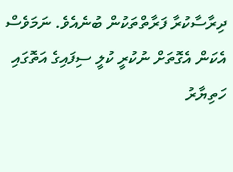ދިރާސާކުރާ ފަރާތްތަކުން ބުނެއެވެ. ނަމަވެސް އެކަން އެގޮތަށް ނުކުރީ ކުލީ ސިފައިގެ އަތޮގައި ހަތިޔާރު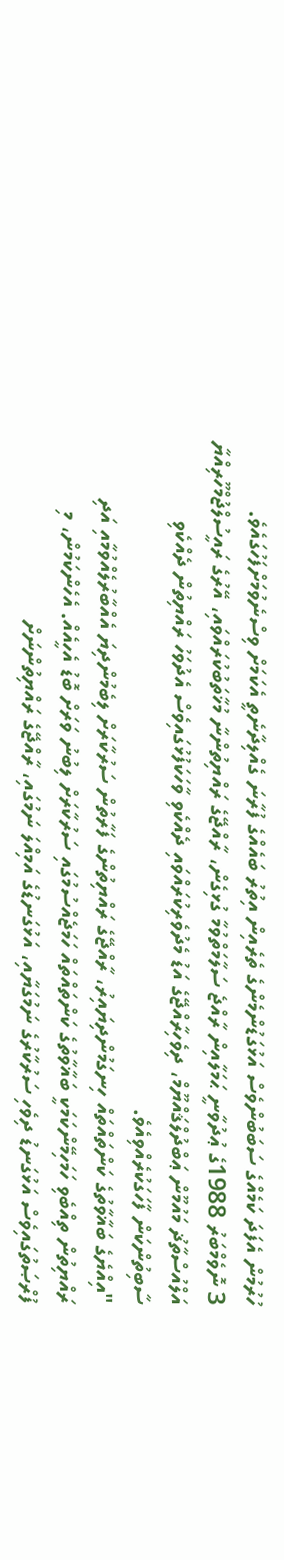ހުރުމުން އެފަދަ ކަމެއްގެ ސަބަބުންވެސް އަޅުގަޑުންމެންގެ ތެރެއިން އިތުރު ބައެއްގެ ފުރާނަ ގެއްލިދާނެތީ އެކަމަށް ވިސްނެވުމަށްފަހުގައެވެ.
3 ނޮވެމްބަރު 1988ގެ ޢުދުވާނީ ޙަމަލާއިން ރާއްޖެ ސަލާމަތްވުމާ ގުޅިގެން، ރާއްޖޭގެ ރައްޔިތުންނާ މުޚާތަބުކުރައްވައި، އޭރުގެ ރައީސުލްޖުމްހޫރިއްޔާ އަލްއުސްތާޛު މައުމޫން ޢަބްދުލްޤައްޔޫމް، ދިވެހިރާއްޖޭގެ އަޑު މެދުވެރިކުރައްވައި ދެއްކެވި ވާހަކަފުޅުގައިވެސް އެދުވަހު ރައްޔިތުން ދެއްކެވި ސާބިތުންކަން ފާހަގަކުރެއްވިއެވެ.
"އިއްޔެގެ ބަޣާވާތުގެ ކަންތައްތައް ހިނގަމުންދިޔައިރު، ރާއްޖޭގެ ރައްޔިތުންގެ ފަރާތުން ސަރުކާރަށް ލިބެމުންދިޔަ އެއްބާރުލެއްވުމާއި އަދި ރައްޔިތުން ތިއްބެވި ހަމަހިމޭންކަމަކީ ބަޣާވާތުގެ ކަންތައްތައް ހަމަޖެއްސުމުގައި ސަރުކާރަށް ލިބުނު ވަރަށް ބޮޑު އެހީއެއް. އެހެންކަމުން، މި ފުރްޞަތުގައިވެސް އަޅުގަނޑު ދިވެހި ސަރުކާރުގެ ނަމުގަޔާއި، އަޅުގަނޑުގެ އަމިއްލަ ނަމުގައި، ރާއްޖޭގެ ރައްޔިތުންނަށް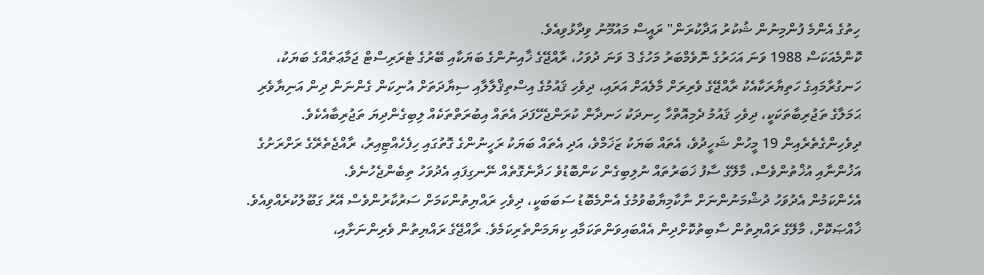ހިތުގެ އެންމެ ފުންމިނުން ޝުކުރު އަދާކުރަން" ރައީސް މައުމޫނު ވިދާޅުވިއެވެ.
ކޮންމެއަކަސް 1988 ވަނަ އަހަރުގެ ނޮވެމްބަރު މަހުގެ 3 ވަނަ ދުވަހު، ރާއްޖޭގެ ޚާއިނުންގެ ބަޔަކާއި ބޭރުގެ ޓެރަރިސްޓް ޖަމާޢަތެއްގެ ބަޔަކު، ހަނގުރާމައިގެ ހަތިޔާރަކާއެކު ރާއްޖޭގެ ވެރިރަށް މާލެއަށް އަރައި، ދިވެހި ޤައުމުގެ އިސްތިޤްލާލާއި ސިޔާދަތަށް އުނިކަން ގެންނަން ދިން އަނިޔާވެރި ޙަމަލާގެ ތަޖުރިބާތަކަކީ، ދިވެހި ޤައުމު ދެމިއޮތްހާ ހިނދަކު ހަނދާން ކުރަންޖެހޭފަދަ އެތައް އިބުރަތްތަކެއް ލިބިގެންދިޔަ ތަޖުރިބާއެކެވެ. ދިވެހިންގެތެރެއިން 19 މީހުން ޝަހީދުވެ، އެތައް ބަޔަކު ޒަޚަމްވެ، އަދި އެތައް ބަޔަކު ރަހީނުންގެ ގޮތުގައި ހިފެހެއްޓިއިރު، ރާއްޖެތެރޭގެ ރަށްރަށުގެ އަޚުންނާއި އުޚްތުންވެސް، މާލޭގެ ސާފު ޚަބަރުތައް ނުލިބިގެން ކަންބޮޑުވެ ހަދާނެގޮތެއް ނޭނގިފައި އެދުވަހު ތިބެންޖެހުނެވެ.
އެހެންކަމުން އެދުވަހު ދުޝްމަނުންނަށް ނާކާމިޔާބުވުމުގެ އެންމެބޮޑު ސަބަބަކީ، ދިވެހި ރައްޔިތުންކަމަށް ސަރުކާރުންވެސް އޭރު ގަބޫލުކުރެއްވިއެވެ. ޚާއްޞަކޮށް، މާލޭގެ ރައްޔިތުން ސާބިތުކޮށްދިން އެއްބައިވަންތަކަމާއި ކިޔަމަންތެރިކަމެވެ. ރާއްޖޭގެ ރައްޔިތުން ވެރިންނަށާއި،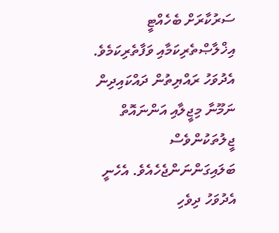ސަރުކާރަށް ބެހެއްޓީ އިޚްލާޞްތެރިކަމާއި ވަފާތެރިކަމެވެ. އެދުވަހު ރައްޔިތުން ދައްކައިދިން ނަމޫނާ މިޖީލާއި އަންނައޮތް ޖީލުތަކުންވެސް ބަލައިގަންނަންޖެހެއެވެ. އެހެނީ އެދުވަހު ދިވެހި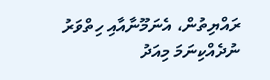ރައްޔިތުން، އެނަމޫނާއާއި ހިތްވަރު ނުދެއްކިނަމަ މިއަދު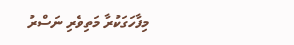މިފާހަގަކުރާ މަތިވެރި ނަސްރު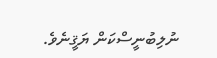ނުލިބުނީސްކަން ޔަޤީނެވެ.